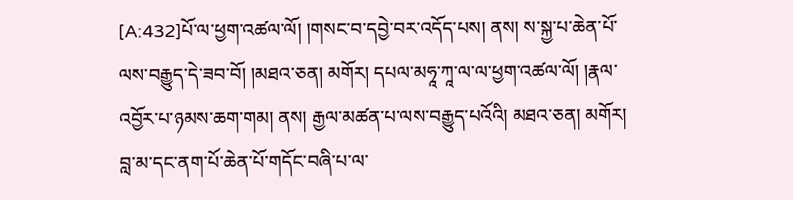[A:432]པོ་ལ་ཕྱག་འཚལ་ལོ། །གསང་བ་དབྱེ་བར་འདོད་པས། ནས། ས་སྐྱ་པ་ཆེན་པོ་ལས་བརྒྱུད་དེ་ཟབ་བོ། །མཐའ་ཅན། མགོར། དཔལ་མཧཱ་ཀཱ་ལ་ལ་ཕྱག་འཚལ་ལོ། །རྣལ་འབྱོར་པ་ཉམས་ཆག་གམ། ནས། རྒྱལ་མཚན་པ་ལས་བརྒྱུད་པའོའི། མཐའ་ཅན། མགོར། བླ་མ་དང་ནག་པོ་ཆེན་པོ་གདོང་བཞི་པ་ལ་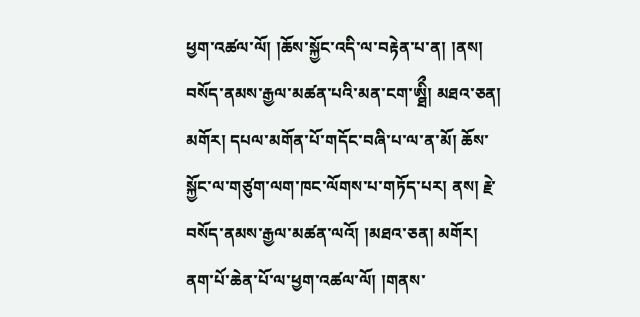ཕྱག་འཚལ་ལོ། །ཆོས་སྐྱོང་འདི་ལ་བརྟེན་པ་ན། །ནས། བསོད་ནམས་རྒྱལ་མཚན་པའི་མན་ངག་ཨྠིྀ། མཐའ་ཅན། མགོར། དཔལ་མགོན་པོ་གདོང་བཞི་པ་ལ་ན་མོ། ཆོས་སྐྱོང་ལ་གཙུག་ལག་ཁང་ལོགས་པ་གཏོད་པར། ནས། རྗེ་བསོད་ནམས་རྒྱལ་མཚན་ལའོ། །མཐའ་ཅན། མགོར། ནག་པོ་ཆེན་པོ་ལ་ཕྱག་འཚལ་ལོ། །གནས་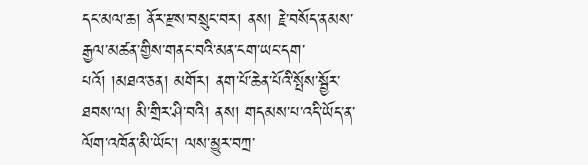དང་མལ་ཆ། ནོར་རྫས་བསྲུང་བར། ནས། རྗེ་བསོད་ནམས་རྒྱལ་མཚན་གྱིས་གནང་བའི་མན་ངག་ཡང་དག་པའོ། །མཐའ་ཅན། མགོར། ནག་པོ་ཆེན་པོའི་སྤོས་སྦྱོར་ཐབས་ལ། མི་གྲིར་ཤི་བའི། ནས། གདམས་པ་འདི་ཡོད་ན་ལོག་འཁོན་མི་ཡོང་། ལས་མྱུར་བཀྲ་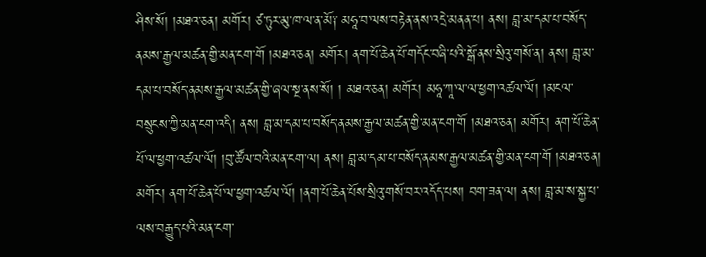ཤིས་སོ། །མཐའ་ཅན། མགོར། ཙ་ཏུར་མུ་ཁ་ལ་ན་མོ༑ མཧཱ་བ་ལས་བརྟེན་ནས་འདྲེ་མནན་པ། ནས། བླ་མ་དམ་པ་བསོད་ནམས་རྒྱལ་མཚན་གྱི་མན་ངག་གོ །མཐའ་ཅན། མགོར། ནག་པོ་ཆེན་པོ་གདོང་བཞི་པའི་སྒོ་ནས་སྲིའུ་གསོ་ན། ནས། བླ་མ་དམ་པ་བསོད་ནམས་རྒྱལ་མཚན་གྱི་ཞལ་སྔ་ནས་སོ། ། མཐའ་ཅན། མགོར། མཧཱ་ཀཱ་ལ་ལ་ཕྱག་འཚལ་ལོ། །མངལ་བསྲུངས་ཀྱི་མན་ངག་འདི། ནས། བླ་མ་དམ་པ་བསོད་ནམས་རྒྱལ་མཚན་གྱི་མན་ངག་གོ །མཐའ་ཅན། མགོར། ནག་པོ་ཆེན་པོ་ལ་ཕྱག་འཚལ་ལོ། །བུ་ཚོལ་བའི་མན་ངག་ལ། ནས། བླ་མ་དམ་པ་བསོད་ནམས་རྒྱལ་མཚན་གྱི་མན་ངག་གོ །མཐའ་ཅན། མགོར། ནག་པོ་ཆེན་པོ་ལ་ཕྱག་འཚལ་ལོ། །ནག་པོ་ཆེན་པོས་སྲིའུ་གསོ་བར་འདོད་པས། བག་ཟན་ལ། ནས། བླ་མ་ས་སྐྱ་པ་ལས་བརྒྱུད་པའི་མན་ངག་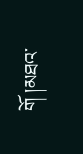གོ །མཐའ་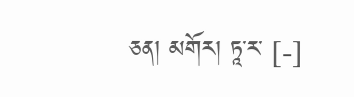ཅན། མགོར། ཏཱ་ར་ [-]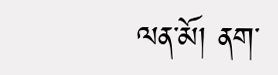ལན་མོ། ནག་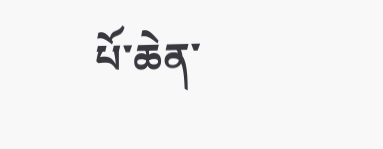པོ་ཆེན་